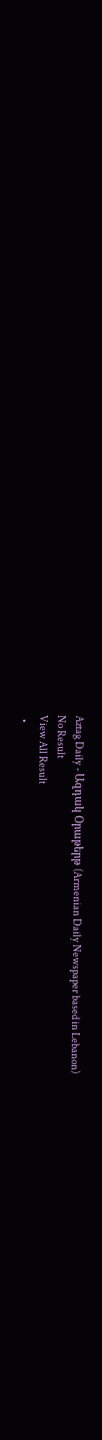Aztag Daily - Ազդակ Օրաթերթ (Armenian Daily Newspaper based in Lebanon)
No Result
View All Result
  •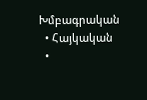Խմբագրական
  • Հայկական
  •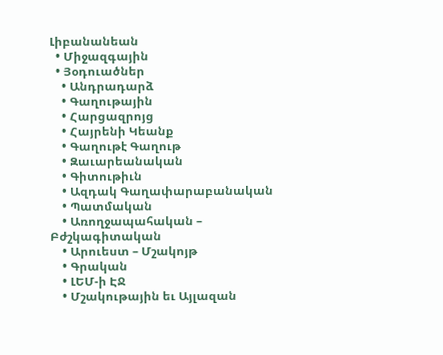Լիբանանեան
  • Միջազգային
  • Յօդուածներ
    • Անդրադարձ
    • Գաղութային
    • Հարցազրոյց
    • Հայրենի Կեանք
    • Գաղութէ Գաղութ
    • Զաւարեանական
    • Գիտութիւն
    • Ազդակ Գաղափարաբանական
    • Պատմական
    • Առողջապահական – Բժշկագիտական
    • Արուեստ – Մշակոյթ
    • Գրական
    • ԼԵՄ-ի ԷՋ
    • Մշակութային եւ Այլազան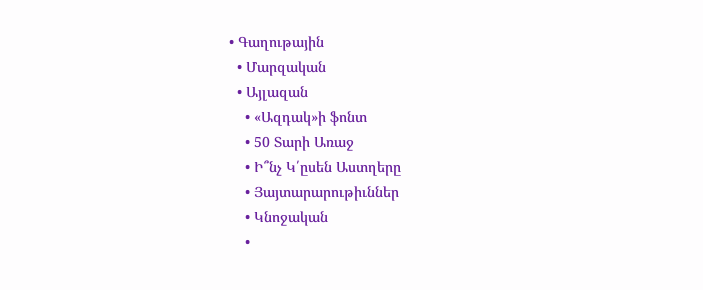• Գաղութային
  • Մարզական
  • Այլազան
    • «Ազդակ»ի ֆոնտ
    • 50 Տարի Առաջ
    • Ի՞նչ Կ՛ըսեն Աստղերը
    • Յայտարարութիւններ
    • Կնոջական
    •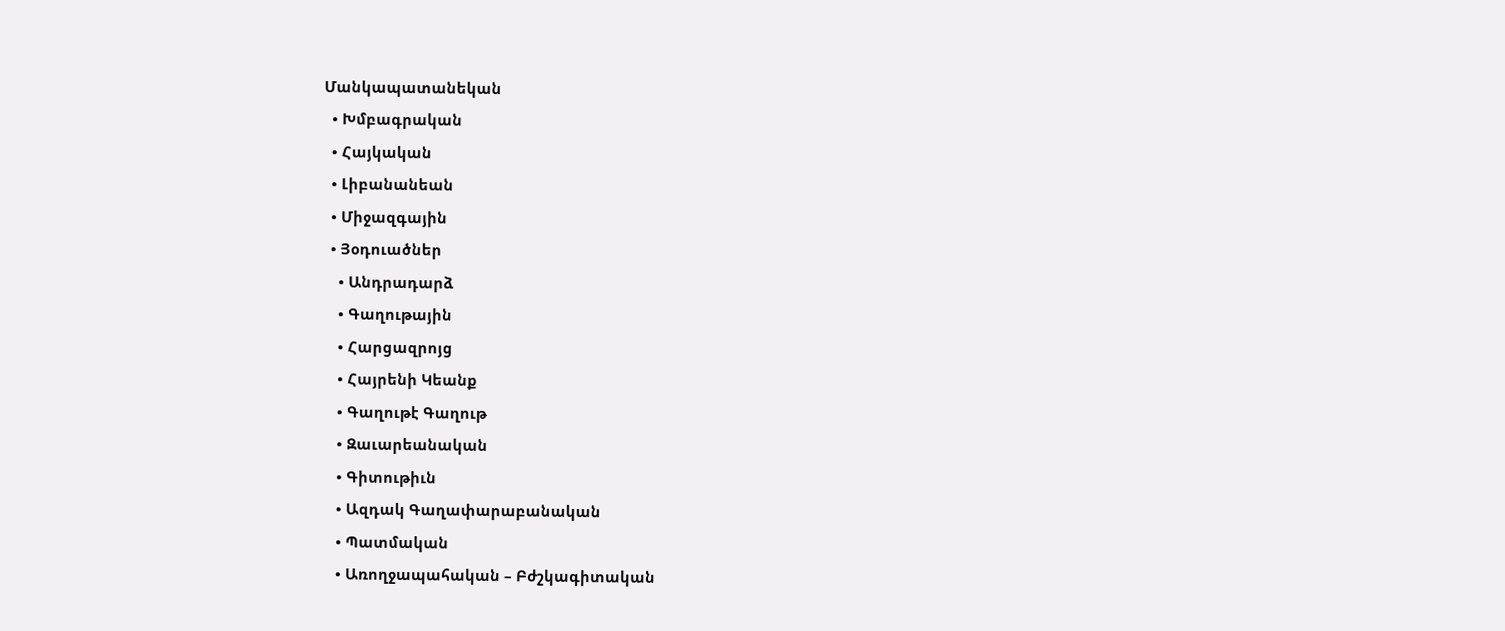Մանկապատանեկան
  • Խմբագրական
  • Հայկական
  • Լիբանանեան
  • Միջազգային
  • Յօդուածներ
    • Անդրադարձ
    • Գաղութային
    • Հարցազրոյց
    • Հայրենի Կեանք
    • Գաղութէ Գաղութ
    • Զաւարեանական
    • Գիտութիւն
    • Ազդակ Գաղափարաբանական
    • Պատմական
    • Առողջապահական – Բժշկագիտական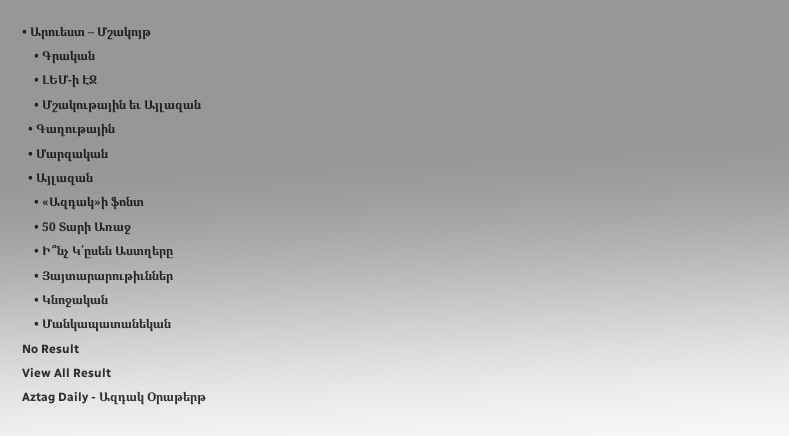• Արուեստ – Մշակոյթ
    • Գրական
    • ԼԵՄ-ի ԷՋ
    • Մշակութային եւ Այլազան
  • Գաղութային
  • Մարզական
  • Այլազան
    • «Ազդակ»ի ֆոնտ
    • 50 Տարի Առաջ
    • Ի՞նչ Կ՛ըսեն Աստղերը
    • Յայտարարութիւններ
    • Կնոջական
    • Մանկապատանեկան
No Result
View All Result
Aztag Daily - Ազդակ Օրաթերթ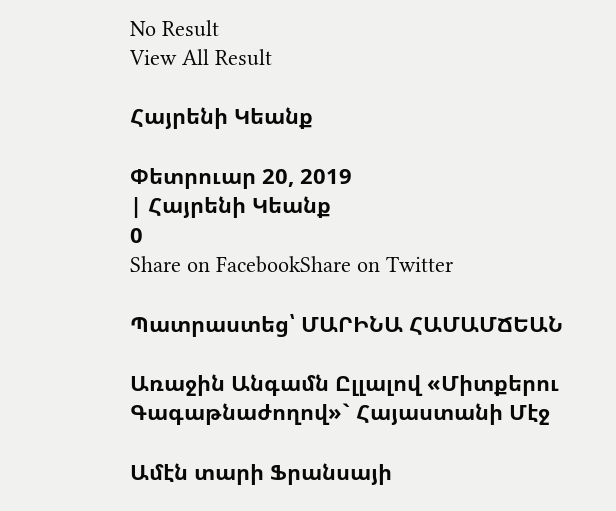No Result
View All Result

Հայրենի Կեանք

Փետրուար 20, 2019
| Հայրենի Կեանք
0
Share on FacebookShare on Twitter

Պատրաստեց՝ ՄԱՐԻՆԱ ՀԱՄԱՄՃԵԱՆ

Առաջին Անգամն Ըլլալով «Միտքերու Գագաթնաժողով»` Հայաստանի Մէջ

Ամէն տարի Ֆրանսայի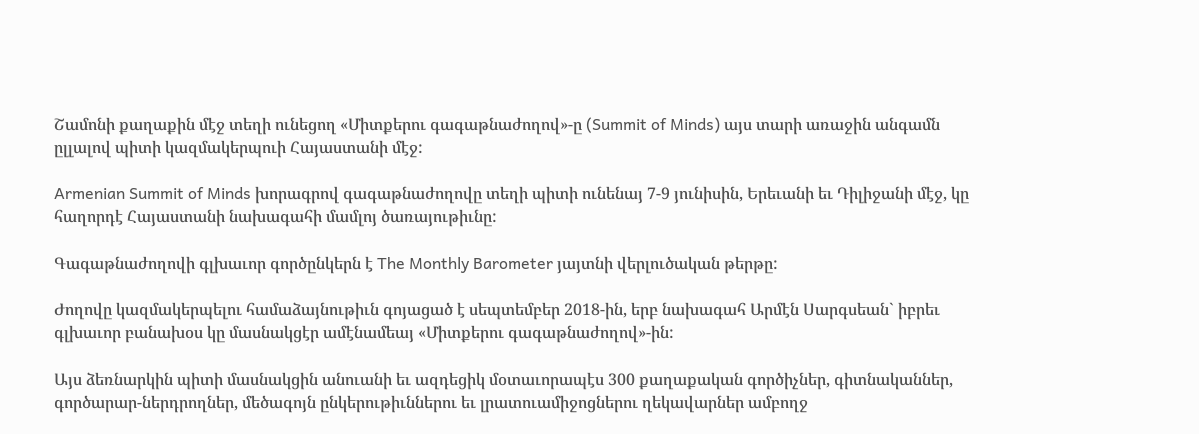Շամոնի քաղաքին մէջ տեղի ունեցող «Միտքերու գագաթնաժողով»-ը (Summit of Minds) այս տարի առաջին անգամն ըլլալով պիտի կազմակերպուի Հայաստանի մէջ:

Armenian Summit of Minds խորագրով գագաթնաժողովը տեղի պիտի ունենայ 7-9 յունիսին, Երեւանի եւ Դիլիջանի մէջ, կը հաղորդէ Հայաստանի նախագահի մամլոյ ծառայութիւնը:

Գագաթնաժողովի գլխաւոր գործընկերն է The Monthly Barometer յայտնի վերլուծական թերթը:

Ժողովը կազմակերպելու համաձայնութիւն գոյացած է սեպտեմբեր 2018-ին, երբ նախագահ Արմէն Սարգսեան` իբրեւ գլխաւոր բանախօս կը մասնակցէր ամէնամեայ «Միտքերու գագաթնաժողով»-ին:

Այս ձեռնարկին պիտի մասնակցին անուանի եւ ազդեցիկ մօտաւորապէս 300 քաղաքական գործիչներ, գիտնականներ, գործարար-ներդրողներ, մեծագոյն ընկերութիւններու եւ լրատուամիջոցներու ղեկավարներ ամբողջ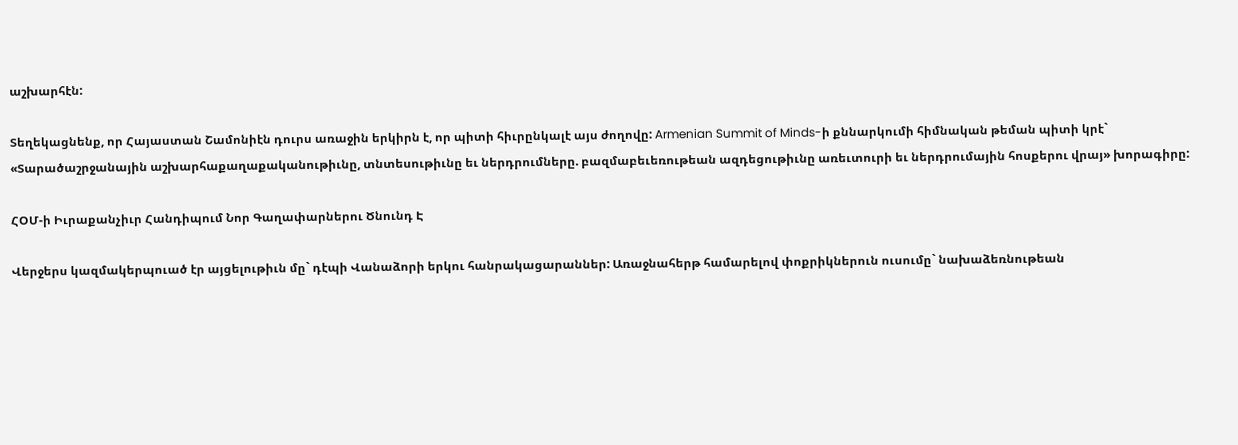աշխարհէն:

Տեղեկացնենք, որ Հայաստան Շամոնիէն դուրս առաջին երկիրն է, որ պիտի հիւրընկալէ այս ժողովը: Armenian Summit of Minds-ի քննարկումի հիմնական թեման պիտի կրէ` «Տարածաշրջանային աշխարհաքաղաքականութիւնը, տնտեսութիւնը եւ ներդրումները. բազմաբեւեռութեան ազդեցութիւնը առեւտուրի եւ ներդրումային հոսքերու վրայ» խորագիրը:

ՀՕՄ-ի Իւրաքանչիւր Հանդիպում Նոր Գաղափարներու Ծնունդ Է

Վերջերս կազմակերպուած էր այցելութիւն մը` դէպի Վանաձորի երկու հանրակացարաններ: Առաջնահերթ համարելով փոքրիկներուն ուսումը` նախաձեռնութեան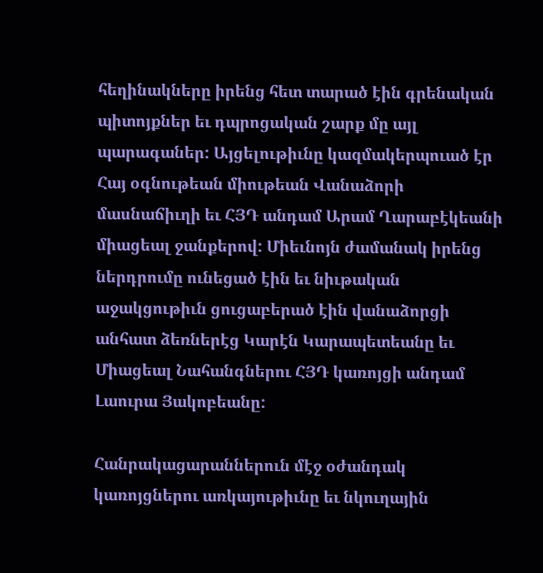հեղինակները իրենց հետ տարած էին գրենական պիտոյքներ եւ դպրոցական շարք մը այլ պարագաներ: Այցելութիւնը կազմակերպուած էր Հայ օգնութեան միութեան Վանաձորի մասնաճիւղի եւ ՀՅԴ անդամ Արամ Ղարաբէկեանի միացեալ ջանքերով: Միեւնոյն ժամանակ իրենց ներդրումը ունեցած էին եւ նիւթական աջակցութիւն ցուցաբերած էին վանաձորցի անհատ ձեռներէց Կարէն Կարապետեանը եւ Միացեալ Նահանգներու ՀՅԴ կառոյցի անդամ Լաուրա Յակոբեանը:

Հանրակացարաններուն մէջ օժանդակ կառոյցներու առկայութիւնը եւ նկուղային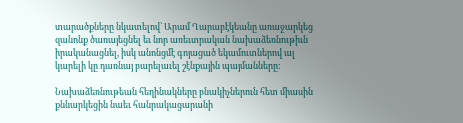տարածքները նկատելով` Արամ Ղարաբէկեանը առաջարկեց զանոնք ծառայեցնել եւ նոր առեւտրական նախաձեռնութիւն իրականացնել, իսկ անոնցմէ գոյացած եկամուտներով ալ կարելի կը դառնայ բարելաւել շէնքային պայմանները:

Նախաձեռնութեան հեղինակները բնակիչներուն հետ միասին քննարկեցին նաեւ հանրակացարանի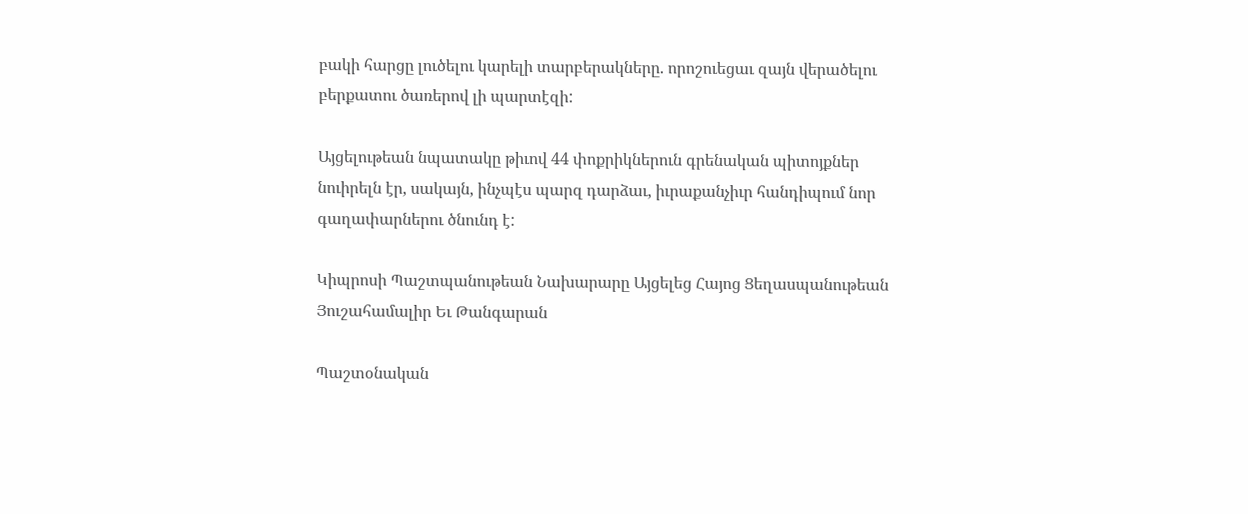բակի հարցը լուծելու կարելի տարբերակները. որոշուեցաւ զայն վերածելու բերքատու ծառերով լի պարտէզի:

Այցելութեան նպատակը թիւով 44 փոքրիկներուն գրենական պիտոյքներ նուիրելն էր, սակայն, ինչպէս պարզ դարձաւ, իւրաքանչիւր հանդիպում նոր գաղափարներու ծնունդ է:

Կիպրոսի Պաշտպանութեան Նախարարը Այցելեց Հայոց Ցեղասպանութեան Յուշահամալիր Եւ Թանգարան

Պաշտօնական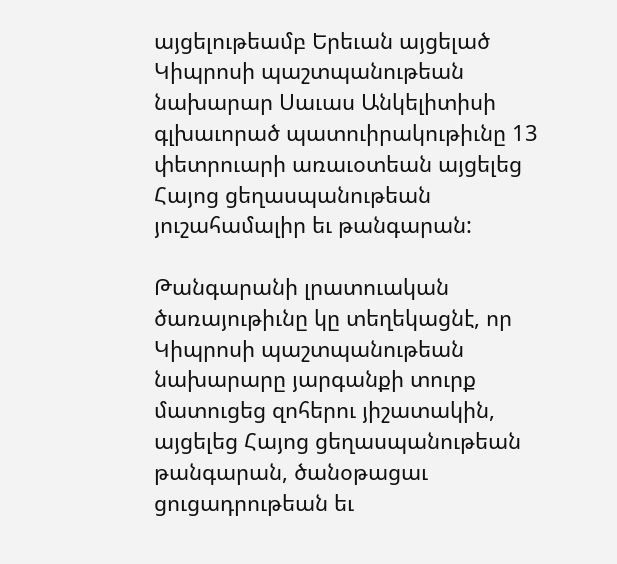այցելութեամբ Երեւան այցելած Կիպրոսի պաշտպանութեան նախարար Սաւաս Անկելիտիսի գլխաւորած պատուիրակութիւնը 13 փետրուարի առաւօտեան այցելեց Հայոց ցեղասպանութեան յուշահամալիր եւ թանգարան:

Թանգարանի լրատուական ծառայութիւնը կը տեղեկացնէ, որ Կիպրոսի պաշտպանութեան նախարարը յարգանքի տուրք մատուցեց զոհերու յիշատակին, այցելեց Հայոց ցեղասպանութեան թանգարան, ծանօթացաւ ցուցադրութեան եւ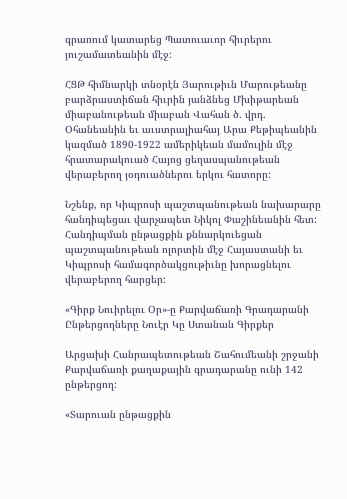գրառում կատարեց Պատուաւոր հիւրերու յուշամատեանին մէջ:

ՀՑԹ հիմնարկի տնօրէն Յարութիւն Մարութեանը բարձրաստիճան հիւրին յանձնեց Մխիթարեան միաբանութեան միաբան Վահան ծ. վրդ. Օհանեանին եւ աւստրալիահայ Արա Քեթիպեանին կազմած 1890-1922 ամերիկեան մամուլին մէջ հրատարակուած Հայոց ցեղասպանութեան վերաբերող յօդուածներու երկու հատորը:

Նշենք, որ Կիպրոսի պաշտպանութեան նախարարը հանդիպեցաւ վարչապետ Նիկոլ Փաշինեանին հետ: Հանդիպման ընթացքին քննարկուեցան պաշտպանութեան ոլորտին մէջ Հայաստանի եւ Կիպրոսի համագործակցութիւնը խորացնելու վերաբերող հարցեր:

«Գիրք Նուիրելու Օր»-ը Քարվաճառի Գրադարանի Ընթերցողները Նուէր Կը Ստանան Գիրքեր

Արցախի Հանրապետութեան Շահումեանի շրջանի Քարվաճառի քաղաքային գրադարանը ունի 142 ընթերցող:

«Տարուան ընթացքին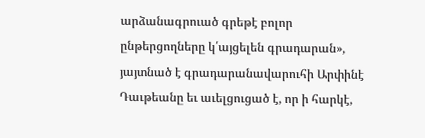արձանագրուած գրեթէ բոլոր ընթերցողները կ՛այցելեն գրադարան», յայտնած է գրադարանավարուհի Արփինէ Դաւթեանը եւ աւելցուցած է, որ ի հարկէ,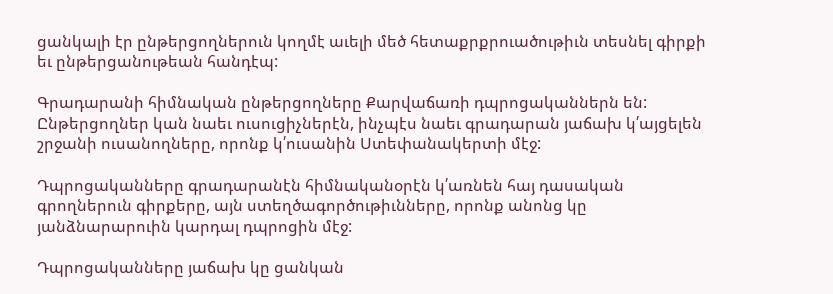ցանկալի էր ընթերցողներուն կողմէ աւելի մեծ հետաքրքրուածութիւն տեսնել գիրքի եւ ընթերցանութեան հանդէպ:

Գրադարանի հիմնական ընթերցողները Քարվաճառի դպրոցականներն են: Ընթերցողներ կան նաեւ ուսուցիչներէն, ինչպէս նաեւ գրադարան յաճախ կ՛այցելեն շրջանի ուսանողները, որոնք կ՛ուսանին Ստեփանակերտի մէջ:

Դպրոցականները գրադարանէն հիմնականօրէն կ՛առնեն հայ դասական գրողներուն գիրքերը, այն ստեղծագործութիւնները, որոնք անոնց կը յանձնարարուին կարդալ դպրոցին մէջ:

Դպրոցականները յաճախ կը ցանկան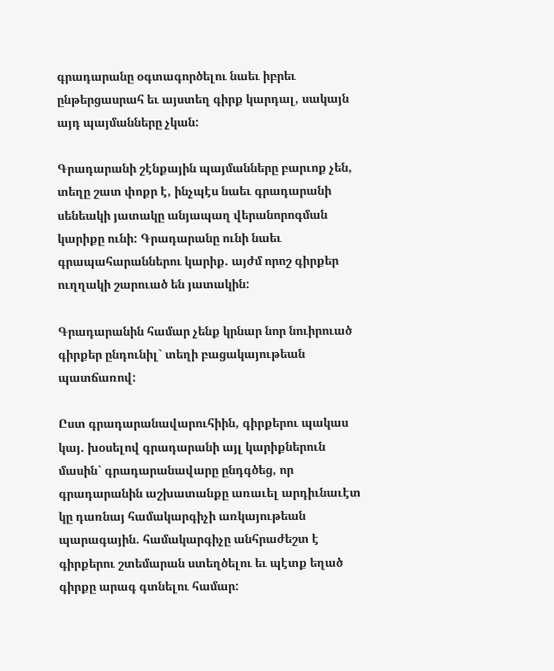գրադարանը օգտագործելու նաեւ իբրեւ ընթերցասրահ եւ այստեղ գիրք կարդալ, սակայն այդ պայմանները չկան:

Գրադարանի շէնքային պայմանները բարւոք չեն, տեղը շատ փոքր է, ինչպէս նաեւ գրադարանի սենեակի յատակը անյապաղ վերանորոգման կարիքը ունի: Գրադարանը ունի նաեւ գրապահարաններու կարիք. այժմ որոշ գիրքեր ուղղակի շարուած են յատակին:

Գրադարանին համար չենք կրնար նոր նուիրուած գիրքեր ընդունիլ` տեղի բացակայութեան պատճառով:

Ըստ գրադարանավարուհիին, գիրքերու պակաս կայ. խօսելով գրադարանի այլ կարիքներուն մասին` գրադարանավարը ընդգծեց, որ գրադարանին աշխատանքը առաւել արդիւնաւէտ կը դառնայ համակարգիչի առկայութեան պարագային. համակարգիչը անհրաժեշտ է գիրքերու շտեմարան ստեղծելու եւ պէտք եղած գիրքը արագ գտնելու համար: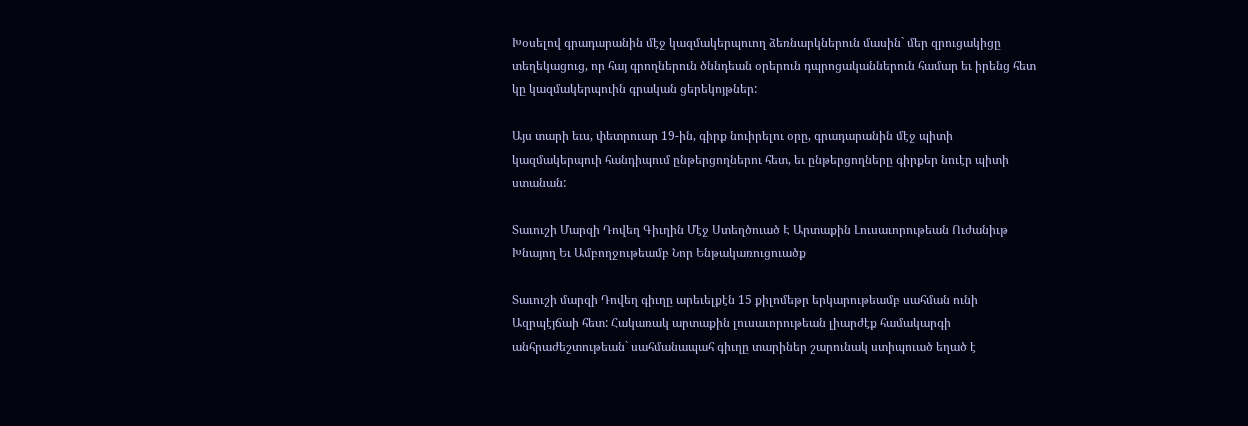Խօսելով գրադարանին մէջ կազմակերպուող ձեռնարկներուն մասին` մեր զրուցակիցը տեղեկացուց, որ հայ գրողներուն ծննդեան օրերուն դպրոցականներուն համար եւ իրենց հետ կը կազմակերպուին գրական ցերեկոյթներ:

Այս տարի եւս, փետրուար 19-ին, գիրք նուիրելու օրը, գրադարանին մէջ պիտի կազմակերպուի հանդիպում ընթերցողներու հետ, եւ ընթերցողները գիրքեր նուէր պիտի ստանան:

Տաւուշի Մարզի Դովեղ Գիւղին Մէջ Ստեղծուած Է Արտաքին Լուսաւորութեան Ուժանիւթ Խնայող Եւ Ամբողջութեամբ Նոր Ենթակառուցուածք

Տաւուշի մարզի Դովեղ գիւղը արեւելքէն 15 քիլոմեթր երկարութեամբ սահման ունի Ազրպէյճաի հետ: Հակառակ արտաքին լուսաւորութեան լիարժէք համակարգի անհրաժեշտութեան` սահմանապահ գիւղը տարիներ շարունակ ստիպուած եղած է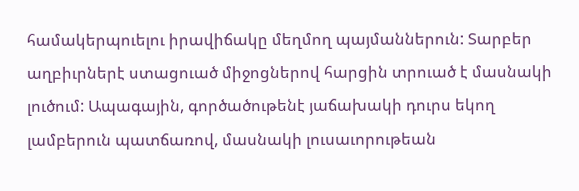համակերպուելու իրավիճակը մեղմող պայմաններուն: Տարբեր աղբիւրներէ ստացուած միջոցներով հարցին տրուած է մասնակի լուծում: Ապագային, գործածութենէ յաճախակի դուրս եկող լամբերուն պատճառով, մասնակի լուսաւորութեան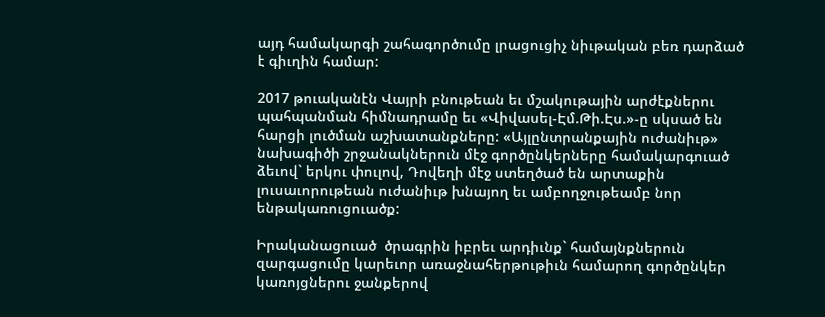այդ համակարգի շահագործումը լրացուցիչ նիւթական բեռ դարձած է գիւղին համար:

2017 թուականէն Վայրի բնութեան եւ մշակութային արժէքներու պահպանման հիմնադրամը եւ «Վիվասել-Էմ.Թի.Էս.»-ը սկսած են հարցի լուծման աշխատանքները: «Այլընտրանքային ուժանիւթ» նախագիծի շրջանակներուն մէջ գործընկերները համակարգուած ձեւով` երկու փուլով, Դովեղի մէջ ստեղծած են արտաքին լուսաւորութեան ուժանիւթ խնայող եւ ամբողջութեամբ նոր ենթակառուցուածք:

Իրականացուած  ծրագրին իբրեւ արդիւնք` համայնքներուն զարգացումը կարեւոր առաջնահերթութիւն համարող գործընկեր կառոյցներու ջանքերով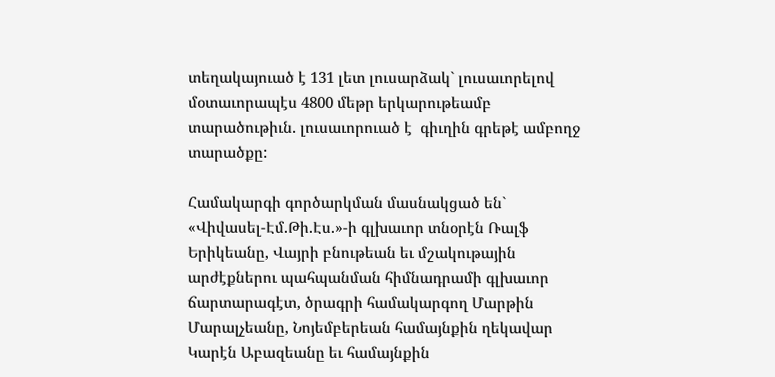տեղակայուած է 131 լետ լուսարձակ` լուսաւորելով մօտաւորապէս 4800 մեթր երկարութեամբ տարածութիւն. լուսաւորուած է  գիւղին գրեթէ ամբողջ տարածքը:

Համակարգի գործարկման մասնակցած են` «Վիվասել-Էմ.Թի.Էս.»-ի գլխաւոր տնօրէն Ռալֆ Երիկեանը, Վայրի բնութեան եւ մշակութային արժէքներու պահպանման հիմնադրամի գլխաւոր ճարտարագէտ, ծրագրի համակարգող Մարթին Մարալչեանը, Նոյեմբերեան համայնքին ղեկավար Կարէն Աբազեանը եւ համայնքին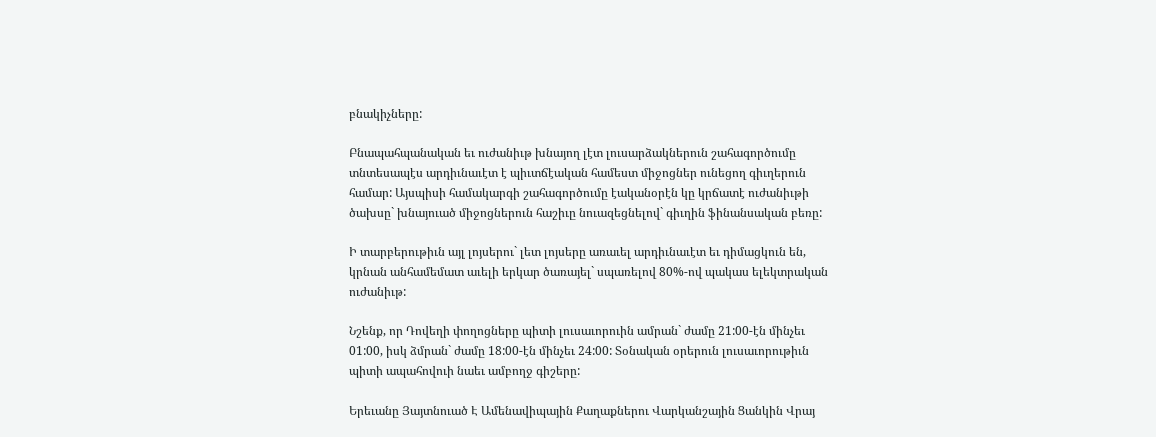բնակիչները:

Բնապահպանական եւ ուժանիւթ խնայող լէտ լուսարձակներուն շահագործումը տնտեսապէս արդիւնաւէտ է պիւտճէական համեստ միջոցներ ունեցող գիւղերուն համար: Այսպիսի համակարգի շահագործումը էականօրէն կը կրճատէ ուժանիւթի ծախսը` խնայուած միջոցներուն հաշիւը նուազեցնելով` գիւղին ֆինանսական բեռը:

Ի տարբերութիւն այլ լոյսերու` լետ լոյսերը առաւել արդիւնաւէտ եւ դիմացկուն են, կրնան անհամեմատ աւելի երկար ծառայել` սպառելով 80%-ով պակաս ելեկտրական ուժանիւթ:

Նշենք, որ Դովեղի փողոցները պիտի լուսաւորուին ամրան` ժամը 21:00-էն մինչեւ 01:00, իսկ ձմրան` ժամը 18:00-էն մինչեւ 24:00: Տօնական օրերուն լուսաւորութիւն պիտի ապահովուի նաեւ ամբողջ գիշերը:

Երեւանը Յայտնուած Է Ամենավիպային Քաղաքներու Վարկանշային Ցանկին Վրայ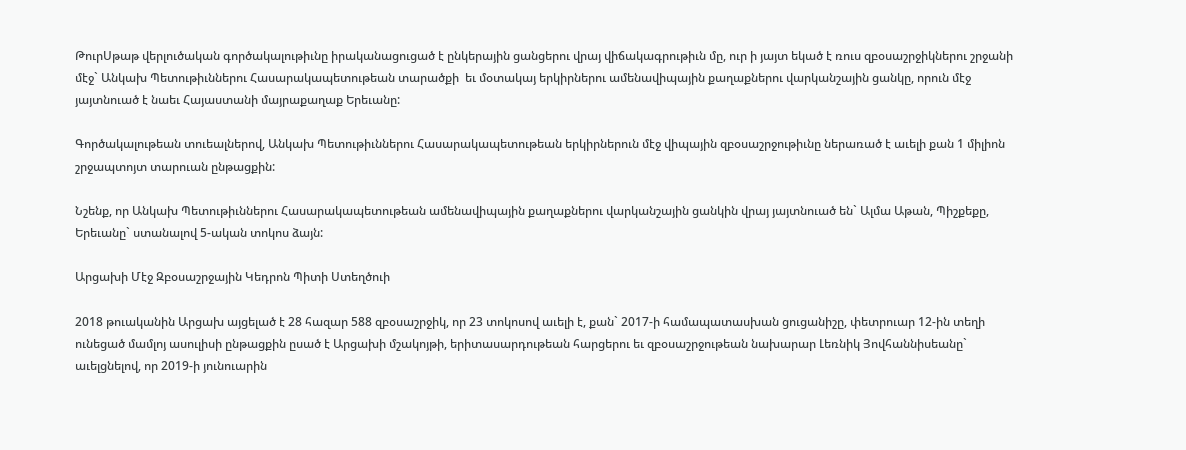ԹուրՍթաթ վերլուծական գործակալութիւնը իրականացուցած է ընկերային ցանցերու վրայ վիճակագրութիւն մը, ուր ի յայտ եկած է ռուս զբօսաշրջիկներու շրջանի մէջ` Անկախ Պետութիւններու Հասարակապետութեան տարածքի  եւ մօտակայ երկիրներու ամենավիպային քաղաքներու վարկանշային ցանկը, որուն մէջ յայտնուած է նաեւ Հայաստանի մայրաքաղաք Երեւանը:

Գործակալութեան տուեալներով, Անկախ Պետութիւններու Հասարակապետութեան երկիրներուն մէջ վիպային զբօսաշրջութիւնը ներառած է աւելի քան 1 միլիոն շրջապտոյտ տարուան ընթացքին:

Նշենք, որ Անկախ Պետութիւններու Հասարակապետութեան ամենավիպային քաղաքներու վարկանշային ցանկին վրայ յայտնուած են` Ալմա Աթան, Պիշքեքը, Երեւանը` ստանալով 5-ական տոկոս ձայն:

Արցախի Մէջ Զբօսաշրջային Կեդրոն Պիտի Ստեղծուի

2018 թուականին Արցախ այցելած է 28 հազար 588 զբօսաշրջիկ, որ 23 տոկոսով աւելի է, քան` 2017-ի համապատասխան ցուցանիշը, փետրուար 12-ին տեղի ունեցած մամլոյ ասուլիսի ընթացքին ըսած է Արցախի մշակոյթի, երիտասարդութեան հարցերու եւ զբօսաշրջութեան նախարար Լեռնիկ Յովհաննիսեանը` աւելցնելով, որ 2019-ի յունուարին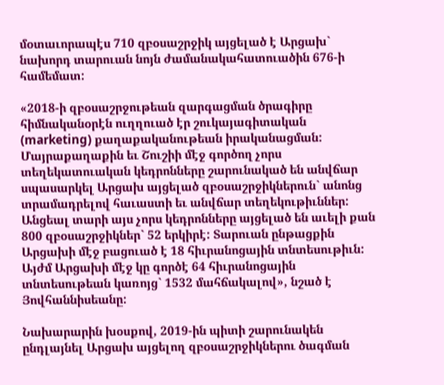մօտաւորապէս 710 զբօսաշրջիկ այցելած է Արցախ` նախորդ տարուան նոյն ժամանակահատուածին 676-ի համեմատ:

«2018-ի զբօսաշրջութեան զարգացման ծրագիրը հիմնականօրէն ուղղուած էր շուկայագիտական (marketing) քաղաքականութեան իրականացման: Մայրաքաղաքին եւ Շուշիի մէջ գործող չորս տեղեկատուական կեդրոնները շարունակած են անվճար սպասարկել Արցախ այցելած զբօսաշրջիկներուն` անոնց տրամադրելով հաւաստի եւ անվճար տեղեկութիւններ: Անցեալ տարի այս չորս կեդրոնները այցելած են աւելի քան 800 զբօսաշրջիկներ` 52 երկիրէ: Տարուան ընթացքին Արցախի մէջ բացուած է 18 հիւրանոցային տնտեսութիւն: Այժմ Արցախի մէջ կը գործէ 64 հիւրանոցային տնտեսութեան կառոյց` 1532 մահճակալով», նշած է  Յովհաննիսեանը:

Նախարարին խօսքով, 2019-ին պիտի շարունակեն ընդլայնել Արցախ այցելող զբօսաշրջիկներու ծագման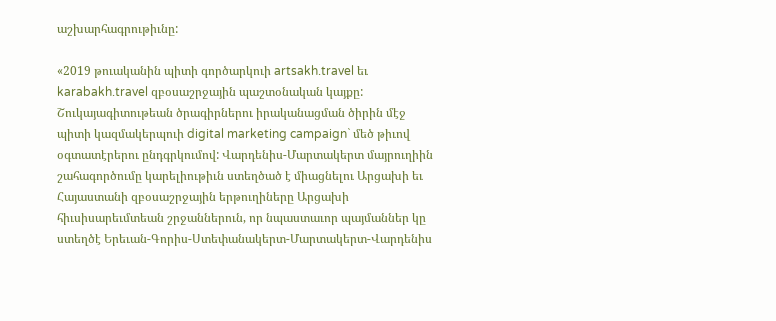աշխարհագրութիւնը:

«2019 թուականին պիտի գործարկուի artsakh.travel եւ karabakh.travel զբօսաշրջային պաշտօնական կայքը: Շուկայագիտութեան ծրագիրներու իրականացման ծիրին մէջ պիտի կազմակերպուի digital marketing campaign` մեծ թիւով օգտատէրերու ընդգրկումով: Վարդենիս-Մարտակերտ մայրուղիին շահագործումը կարելիութիւն ստեղծած է միացնելու Արցախի եւ Հայաստանի զբօսաշրջային երթուղիները Արցախի հիւսիսարեւմտեան շրջաններուն, որ նպաստաւոր պայմաններ կը ստեղծէ Երեւան-Գորիս-Ստեփանակերտ-Մարտակերտ-Վարդենիս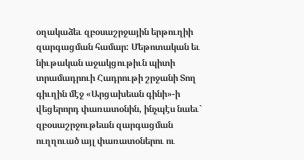օղակաձեւ զբօսաշրջային երթուղիի զարգացման համար: Մեթոտական եւ նիւթական աջակցութիւն պիտի տրամադրուի Հադրութի շրջանի Տող գիւղին մէջ «Արցախեան գինի»-ի վեցերորդ փառատօնին, ինչպէս նաեւ` զբօսաշրջութեան զարգացման ուղղուած այլ փառատօներու ու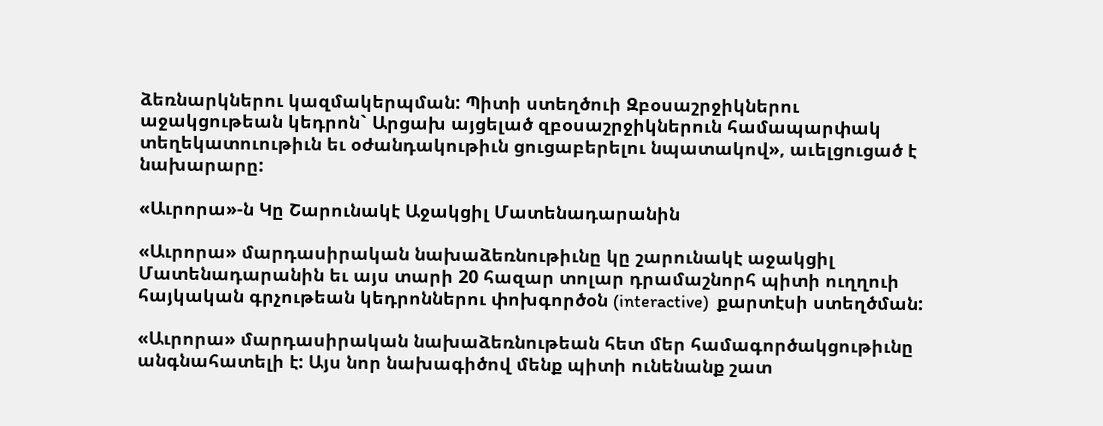ձեռնարկներու կազմակերպման: Պիտի ստեղծուի Զբօսաշրջիկներու աջակցութեան կեդրոն` Արցախ այցելած զբօսաշրջիկներուն համապարփակ տեղեկատուութիւն եւ օժանդակութիւն ցուցաբերելու նպատակով», աւելցուցած է նախարարը:

«Աւրորա»-ն Կը Շարունակէ Աջակցիլ Մատենադարանին

«Աւրորա» մարդասիրական նախաձեռնութիւնը կը շարունակէ աջակցիլ Մատենադարանին եւ այս տարի 20 հազար տոլար դրամաշնորհ պիտի ուղղուի հայկական գրչութեան կեդրոններու փոխգործօն (interactive)  քարտէսի ստեղծման:

«Աւրորա» մարդասիրական նախաձեռնութեան հետ մեր համագործակցութիւնը անգնահատելի է: Այս նոր նախագիծով մենք պիտի ունենանք շատ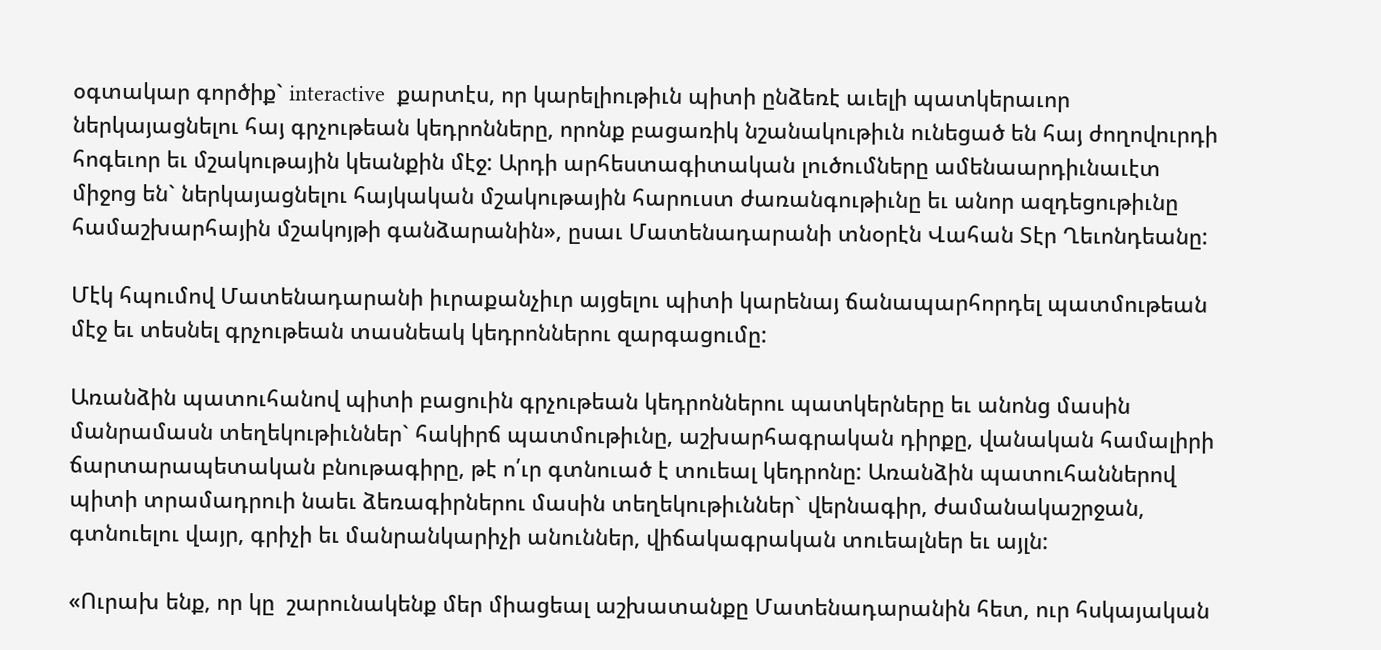օգտակար գործիք` interactive  քարտէս, որ կարելիութիւն պիտի ընձեռէ աւելի պատկերաւոր ներկայացնելու հայ գրչութեան կեդրոնները, որոնք բացառիկ նշանակութիւն ունեցած են հայ ժողովուրդի հոգեւոր եւ մշակութային կեանքին մէջ: Արդի արհեստագիտական լուծումները ամենաարդիւնաւէտ միջոց են` ներկայացնելու հայկական մշակութային հարուստ ժառանգութիւնը եւ անոր ազդեցութիւնը համաշխարհային մշակոյթի գանձարանին», ըսաւ Մատենադարանի տնօրէն Վահան Տէր Ղեւոնդեանը:

Մէկ հպումով Մատենադարանի իւրաքանչիւր այցելու պիտի կարենայ ճանապարհորդել պատմութեան մէջ եւ տեսնել գրչութեան տասնեակ կեդրոններու զարգացումը:

Առանձին պատուհանով պիտի բացուին գրչութեան կեդրոններու պատկերները եւ անոնց մասին մանրամասն տեղեկութիւններ` հակիրճ պատմութիւնը, աշխարհագրական դիրքը, վանական համալիրի ճարտարապետական բնութագիրը, թէ ո՛ւր գտնուած է տուեալ կեդրոնը: Առանձին պատուհաններով պիտի տրամադրուի նաեւ ձեռագիրներու մասին տեղեկութիւններ` վերնագիր, ժամանակաշրջան, գտնուելու վայր, գրիչի եւ մանրանկարիչի անուններ, վիճակագրական տուեալներ եւ այլն:

«Ուրախ ենք, որ կը  շարունակենք մեր միացեալ աշխատանքը Մատենադարանին հետ, ուր հսկայական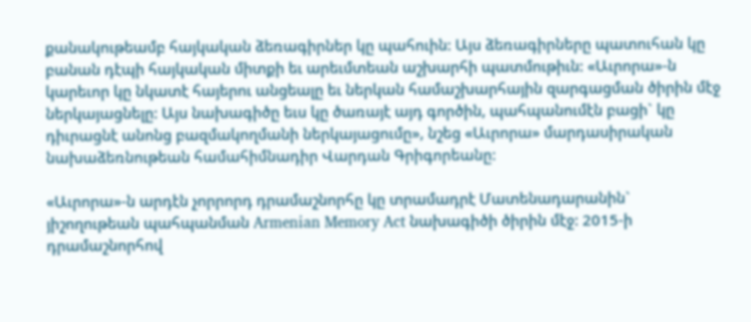քանակութեամբ հայկական ձեռագիրներ կը պահուին: Այս ձեռագիրները պատուհան կը բանան դէպի հայկական միտքի եւ արեւմտեան աշխարհի պատմութիւն: «Աւրորա»-ն կարեւոր կը նկատէ հայերու անցեալը եւ ներկան համաշխարհային զարգացման ծիրին մէջ ներկայացնելը: Այս նախագիծը եւս կը ծառայէ այդ գործին, պահպանումէն բացի` կը դիւրացնէ անոնց բազմակողմանի ներկայացումը», նշեց «Աւրորա» մարդասիրական նախաձեռնութեան համահիմնադիր Վարդան Գրիգորեանը:

«Աւրորա»-ն արդէն չորրորդ դրամաշնորհը կը տրամադրէ Մատենադարանին` յիշողութեան պահպանման Armenian Memory Act նախագիծի ծիրին մէջ: 2015-ի դրամաշնորհով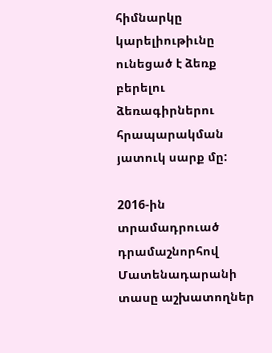հիմնարկը կարելիութիւնը ունեցած է ձեռք բերելու ձեռագիրներու հրապարակման յատուկ սարք մը:

2016-ին տրամադրուած դրամաշնորհով Մատենադարանի տասը աշխատողներ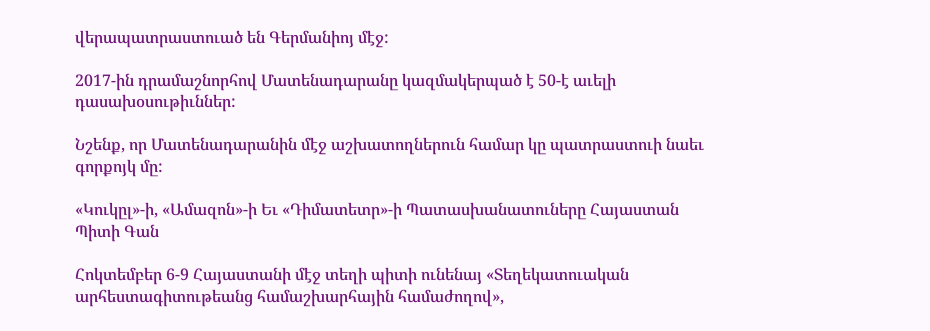վերապատրաստուած են Գերմանիոյ մէջ:

2017-ին դրամաշնորհով Մատենադարանը կազմակերպած է 50-է աւելի դասախօսութիւններ:

Նշենք, որ Մատենադարանին մէջ աշխատողներուն համար կը պատրաստուի նաեւ գորքոյկ մը:

«Կուկըլ»-ի, «Ամազոն»-ի Եւ «Դիմատետր»-ի Պատասխանատուները Հայաստան Պիտի Գան

Հոկտեմբեր 6-9 Հայաստանի մէջ տեղի պիտի ունենայ «Տեղեկատուական արհեստագիտութեանց համաշխարհային համաժողով»,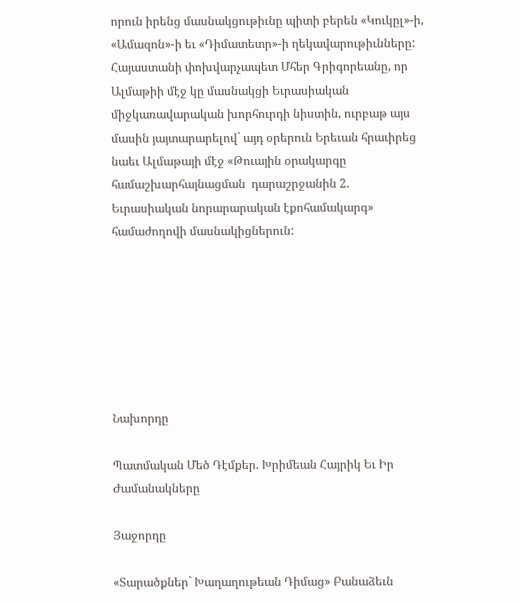որուն իրենց մասնակցութիւնը պիտի բերեն «Կուկըլ»-ի, «Ամազոն»-ի եւ «Դիմատետր»-ի ղեկավարութիւնները: Հայաստանի փոխվարչապետ Մհեր Գրիգորեանը, որ Ալմաթիի մէջ կը մասնակցի Եւրասիական միջկառավարական խորհուրդի նիստին, ուրբաթ այս մասին յայտարարելով` այդ օրերուն Երեւան հրաւիրեց նաեւ Ալմաթայի մէջ «Թուային օրակարգը համաշխարհայնացման  դարաշրջանին 2. Եւրասիական նորարարական էքոհամակարգ» համաժողովի մասնակիցներուն:







Նախորդը

Պատմական Մեծ Դէմքեր. Խրիմեան Հայրիկ Եւ Իր Ժամանակները

Յաջորդը

«Տարածքներ` Խաղաղութեան Դիմաց» Բանաձեւն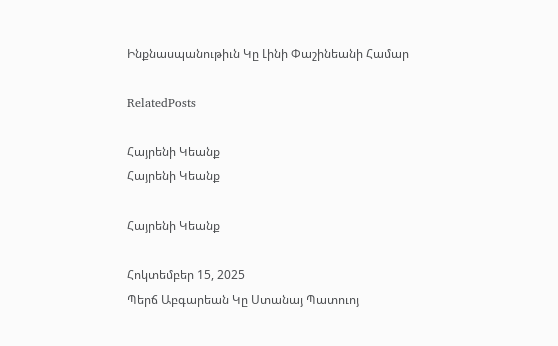Ինքնասպանութիւն Կը Լինի Փաշինեանի Համար

RelatedPosts

Հայրենի Կեանք
Հայրենի Կեանք

Հայրենի Կեանք

Հոկտեմբեր 15, 2025
Պերճ Աբգարեան Կը Ստանայ Պատուոյ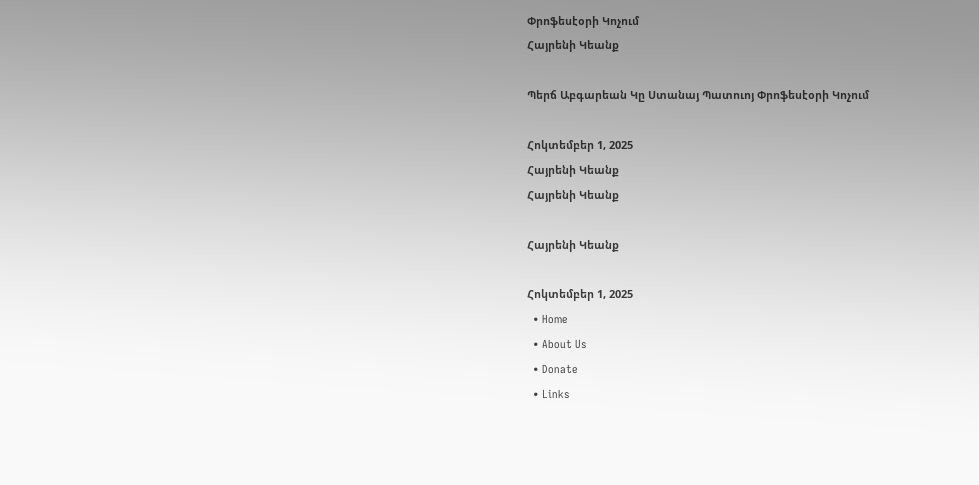Փրոֆեսէօրի Կոչում
Հայրենի Կեանք

Պերճ Աբգարեան Կը Ստանայ Պատուոյ Փրոֆեսէօրի Կոչում

Հոկտեմբեր 1, 2025
Հայրենի Կեանք
Հայրենի Կեանք

Հայրենի Կեանք

Հոկտեմբեր 1, 2025
  • Home
  • About Us
  • Donate
  • Links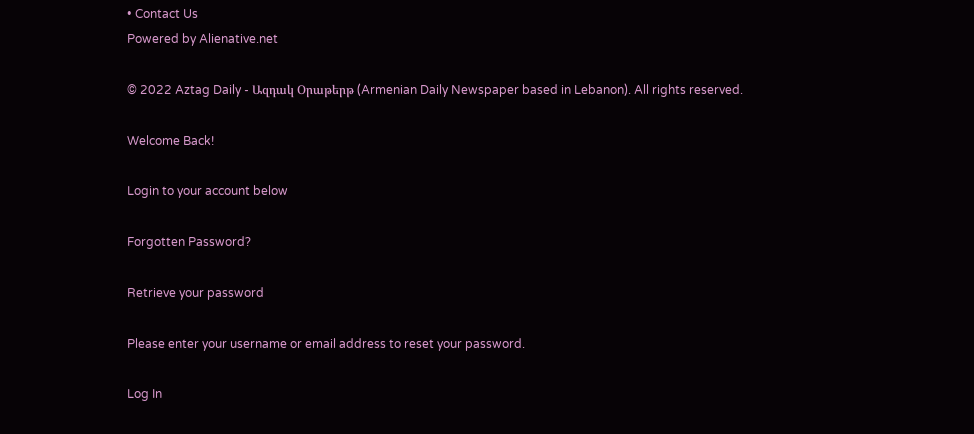• Contact Us
Powered by Alienative.net

© 2022 Aztag Daily - Ազդակ Օրաթերթ (Armenian Daily Newspaper based in Lebanon). All rights reserved.

Welcome Back!

Login to your account below

Forgotten Password?

Retrieve your password

Please enter your username or email address to reset your password.

Log In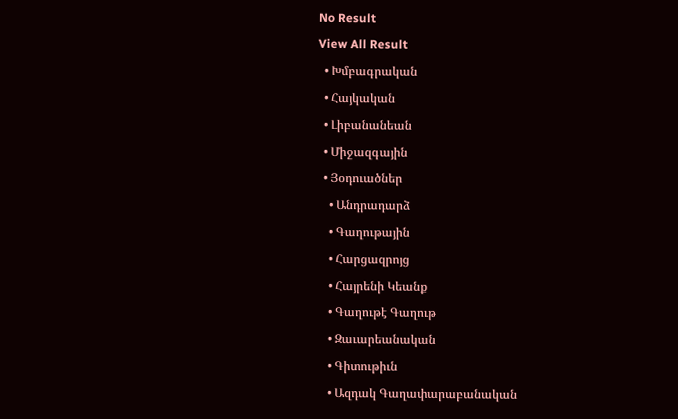No Result
View All Result
  • Խմբագրական
  • Հայկական
  • Լիբանանեան
  • Միջազգային
  • Յօդուածներ
    • Անդրադարձ
    • Գաղութային
    • Հարցազրոյց
    • Հայրենի Կեանք
    • Գաղութէ Գաղութ
    • Զաւարեանական
    • Գիտութիւն
    • Ազդակ Գաղափարաբանական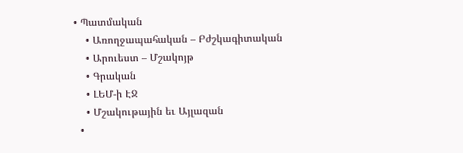• Պատմական
    • Առողջապահական – Բժշկագիտական
    • Արուեստ – Մշակոյթ
    • Գրական
    • ԼԵՄ-ի ԷՋ
    • Մշակութային եւ Այլազան
  •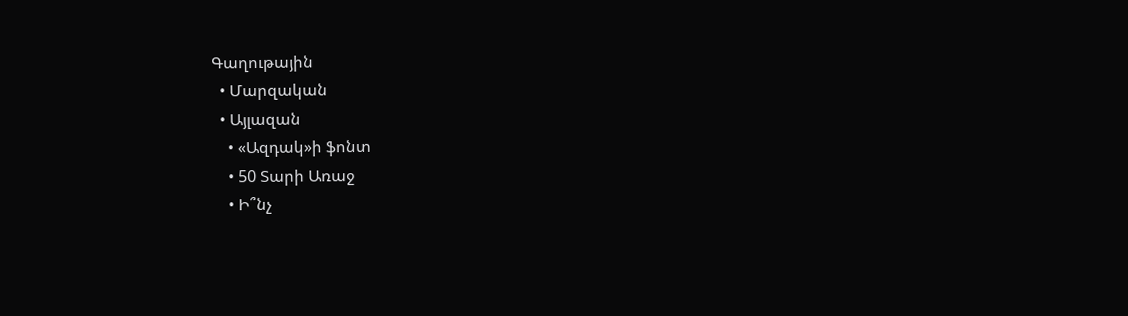Գաղութային
  • Մարզական
  • Այլազան
    • «Ազդակ»ի ֆոնտ
    • 50 Տարի Առաջ
    • Ի՞նչ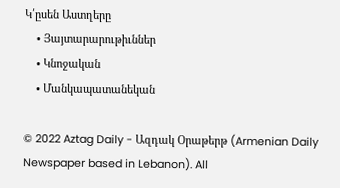Կ՛ըսեն Աստղերը
    • Յայտարարութիւններ
    • Կնոջական
    • Մանկապատանեկան

© 2022 Aztag Daily - Ազդակ Օրաթերթ (Armenian Daily Newspaper based in Lebanon). All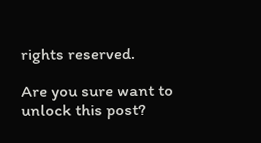rights reserved.

Are you sure want to unlock this post?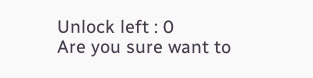Unlock left : 0
Are you sure want to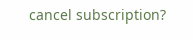cancel subscription?